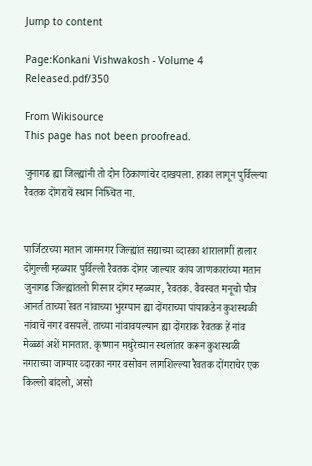Jump to content

Page:Konkani Vishwakosh - Volume 4 Released.pdf/350

From Wikisource
This page has not been proofread.

जुनागढ ह्या जिल्ह्यांनी तो दोन ठिकाणांचेर दाखयला. हाका लागून पुर्विल्ल्या रैवतक दोंगराचें स्थान निश्र्चित ना.


पार्जिटरच्या मतान जामनगर जिल्ह्यांत सद्याच्या व्दारका शारालागीं हालार दोंगुल्ली म्हळ्यार पुर्विल्लो रैवतक दोंगर जाल्यार कांय जाणकारांच्या मतान जुनागढ जिल्ह्यांतलो गिरनार दोंगर म्हळ्यार, रैवतक. वैवस्वत मनूचो पौत्र आनर्त ताच्या रेवत नांवाच्या भुरग्यान ह्या दोंगराच्या पांयाकडेन कुशस्थळी नांवाचें नगर वसयलें. ताच्या नांवावयल्यान ह्या दोंगराक रैवतक हें नांव मेळ्ळां अशें मानतात. कृष्णान मथुरेच्यान स्थलांतर करून कुशस्थळी नगराच्या जाग्यार व्दारका नगर वसोवन लागशिल्ल्या रैवतक दोंगराचेर एक किल्लो बांदलो, असो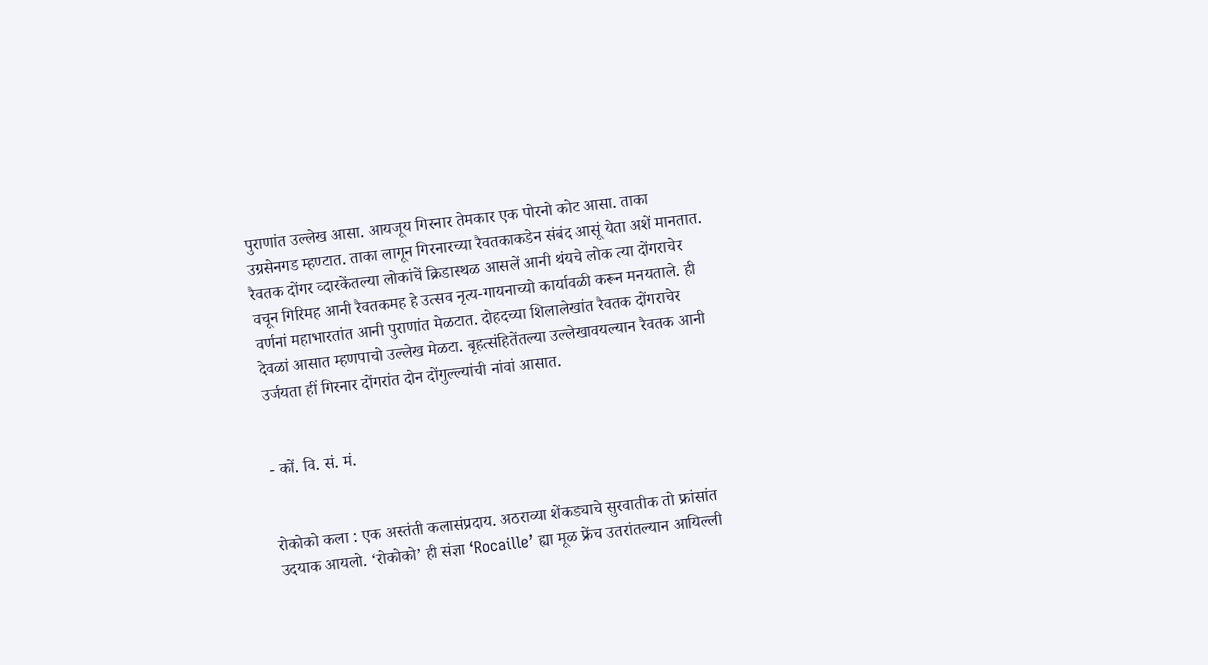पुराणांत उल्लेख आसा. आयजूय गिरनार तेमकार एक पोरनो कोट आसा. ताका उग्रसेनगड म्हण्टात. ताका लागून गिरनारच्या रैवतकाकडेन संबंद आसूं येता अशें मानतात. रैवतक दोंगर व्दारकेंतल्या लोकांचें क्रिडास्थळ आसलें आनी थंयचे लोक त्या दोंगराचेर वचून गिरिमह आनी रैवतकमह हे उत्सव नृत्य-गायनाच्यो कार्यावळी करून मनयताले. ही वर्णनां महाभारतांत आनी पुराणांत मेळटात. दोहदच्या शिलालेखांत रैवतक दोंगराचेर देवळां आसात म्हणपाचो उल्लेख मेळटा. बृहत्संहितेंतल्या उल्लेखावयल्यान रैवतक आनी उर्जयता हीं गिरनार दोंगरांत दोन दोंगुल्ल्यांची नांवां आसात.


- कों. वि. सं. मं.


रोकोको कला : एक अस्तंती कलासंप्रदाय. अठराव्या शेंकड्याचे सुरवातीक तो फ्रांसांत उदयाक आयलो. ‘रोकोको’ ही संज्ञा ‘Rocaille’ ह्या मूळ फ्रेंच उतरांतल्यान आयिल्ली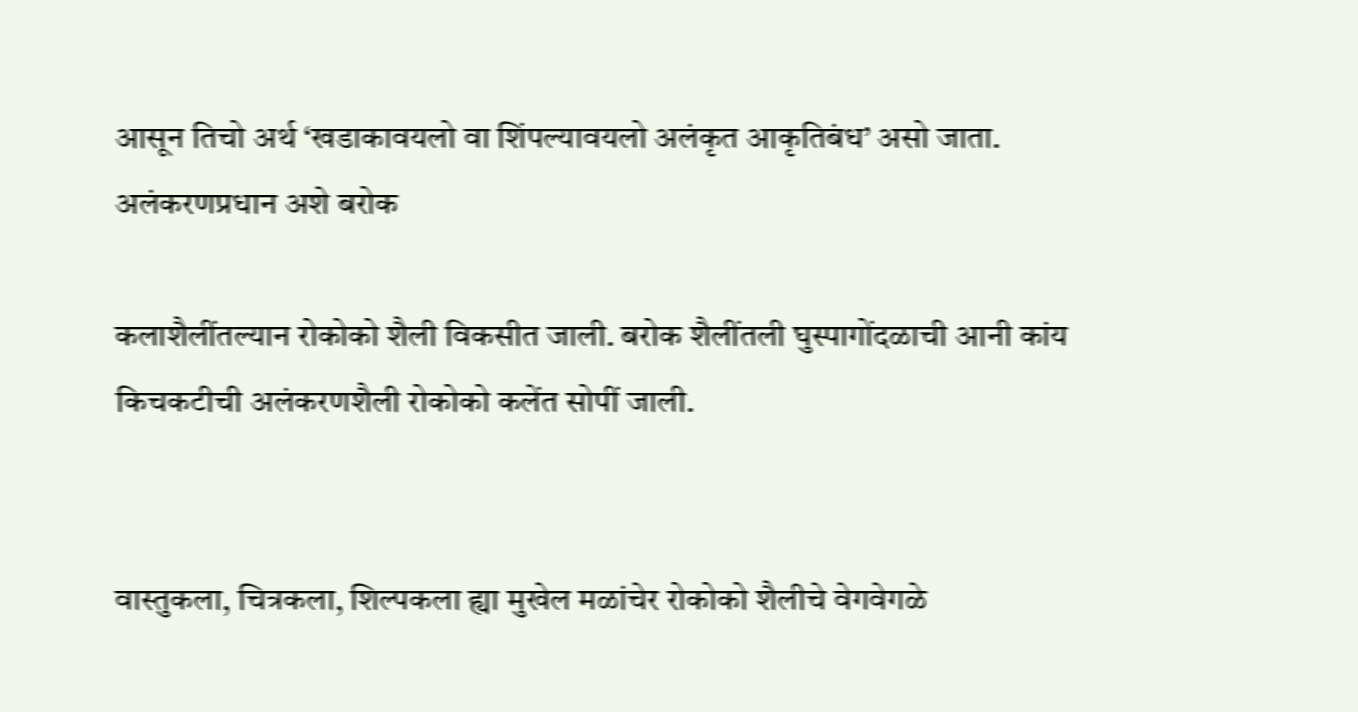आसून तिचो अर्थ ‘खडाकावयलो वा शिंपल्यावयलो अलंकृत आकृतिबंध’ असो जाता. अलंकरणप्रधान अशे बरोक

कलाशैलींतल्यान रोकोको शैली विकसीत जाली. बरोक शैलींतली घुस्पागोंदळाची आनी कांय किचकटीची अलंकरणशैली रोकोको कलेंत सोपीं जाली.


वास्तुकला, चित्रकला, शिल्पकला ह्या मुखेल मळांचेर रोकोको शैलीचे वेगवेगळे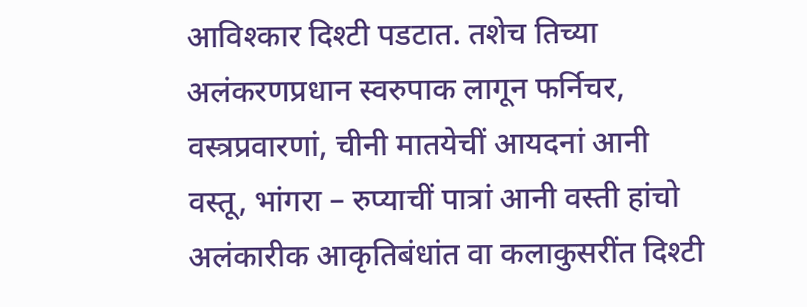आविश्कार दिश्टी पडटात. तशेच तिच्या अलंकरणप्रधान स्वरुपाक लागून फर्निचर, वस्त्रप्रवारणां, चीनी मातयेचीं आयदनां आनी वस्तू, भांगरा – रुप्याचीं पात्रां आनी वस्ती हांचो अलंकारीक आकृतिबंधांत वा कलाकुसरींत दिश्टी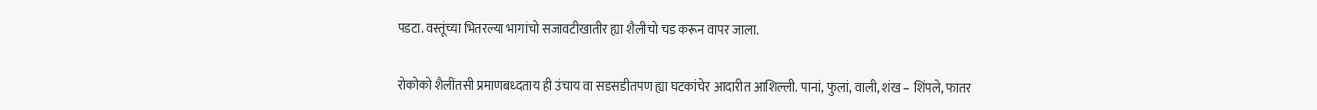पडटा. वस्तूंच्या भितरल्या भागांचो सजावटीखातीर ह्या शैलीचो चड करून वापर जाला.


रोकोको शैलींतसी प्रमाणबध्दताय ही उंचाय वा सडसडीतपण ह्या घटकांचेर आदारीत आशिल्ली. पानां, फुलां, वाली, शंख – शिंपले, फातर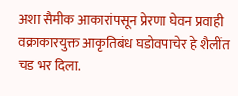अशा सैमीक आकारांपसून प्रेरणा घेवन प्रवाही वक्राकारयुक्त आकृतिबंध घडोवपाचेर हे शैलींत चड भर दिला.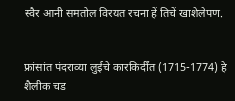स्वैर आनी समतोल विरयत रचना हें तिचें खाशेलेपण.


फ्रांसांत पंदराव्या लुईचे कारकिर्दींत (1715-1774) हे शैलीक चड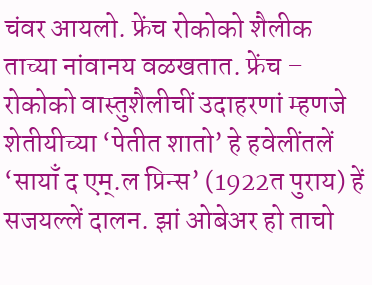चंवर आयलो. फ्रेंच रोकोको शैलीक ताच्या नांवानय वळखतात. फ्रेंच – रोकोको वास्तुशैलीचीं उदाहरणां म्हणजे शेतीयीच्या ‘पेतीत शातो’ हे हवेलींतलें ‘सायाँ द एम्.ल प्रिन्स’ (1922त पुराय) हें सजयल्लें दालन. झां ओबेअर हो ताचो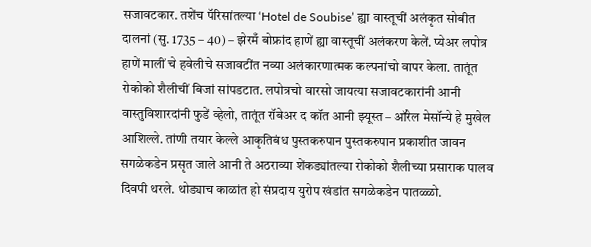सजावटकार. तशेंच पॅरिसांतल्या ‘Hotel de Soubise’ ह्या वास्तूचीं अलंकृत सोबीत दालनां (सु. 1735 – 40) – झेरमँ बोफ्रांद हाणें ह्या वास्तूचीं अलंकरण केलें. प्येअर लपोत्र हाणें मालीं चे हवेलीचे सजावटींत नव्या अलंकारणात्मक कल्पनांचो वापर केला. तातूंत रोकोको शैलीचीं बिजां सांपडटात. लपोत्रचो वारसो जायत्या सजावटकारांनी आनी वास्तुविशारदांनी फुडें व्हेलो, तातूंत रॉबेअर द कॉत आनी झ्यूस्त – ऑरेल मेसॉन्ये हे मुखेल आशिल्ले. तांणी तयार केल्ले आकृतिबंध पुस्तकरुपान पुस्तकरुपान प्रकाशीत जावन सगळेकडेन प्रसृत जाले आनी ते अठराव्या शेंकड्यांतल्या रोकोको शैलीच्या प्रसाराक पालव दिवपी थरले. थोड्याच काळांत हो संप्रदाय युरोप खंडांत सगळेकडेन पातळ्ळो.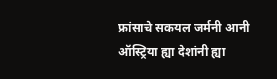फ्रांसाचे सकयल जर्मनी आनी ऑस्ट्रिया ह्या देशांनी ह्या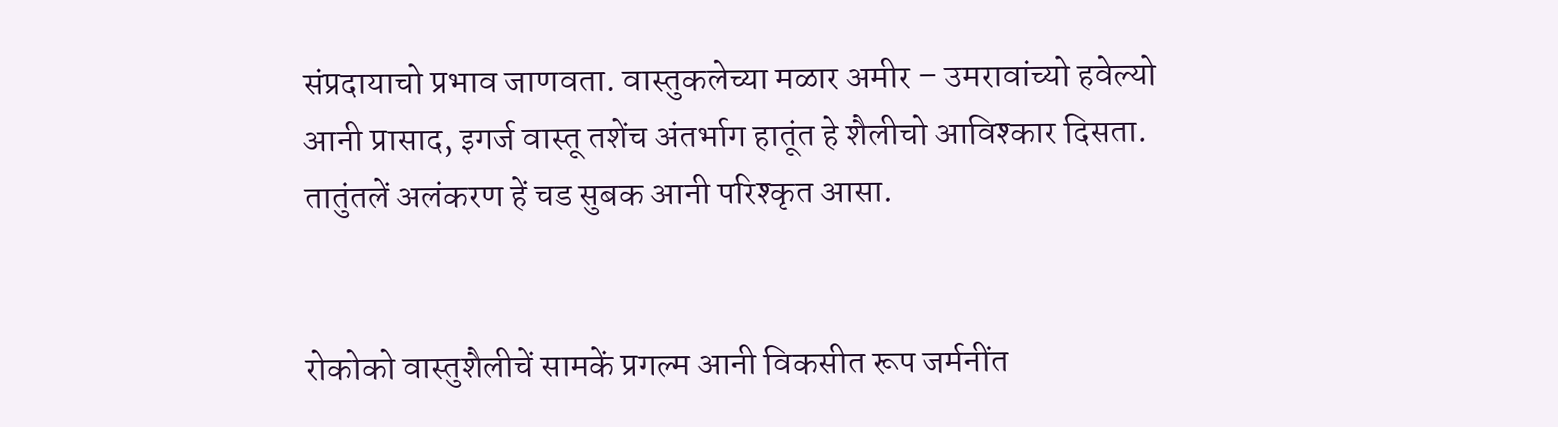संप्रदायाचो प्रभाव जाणवता. वास्तुकलेच्या मळार अमीर – उमरावांच्यो हवेल्यो आनी प्रासाद, इगर्ज वास्तू तशेंच अंतर्भाग हातूंत हे शैलीचो आविश्कार दिसता. तातुंतलें अलंकरण हें चड सुबक आनी परिश्कृत आसा.


रोकोको वास्तुशैलीचें सामकें प्रगल्म आनी विकसीत रूप जर्मनींत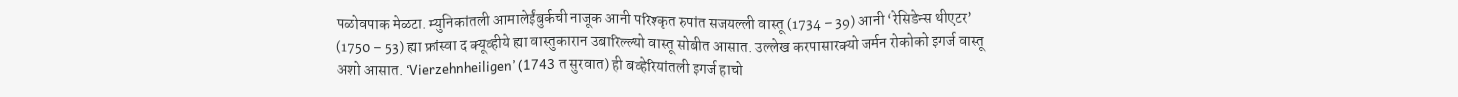पळोवपाक मेळटा. म्युनिकांतली आमालेईंबुर्कची नाजूक आनी परिश्कृत रुपांत सजयल्ली वास्तू (1734 – 39) आनी ‘रेसिडेन्स थीएटर’ (1750 – 53) ह्या फ्रांस्वा द क्यूव्हीये ह्या वास्तुकारान उबारिल्ल्यो वास्तू सोबीत आसात. उल्लेख करपासारक्यो जर्मन रोकोको इगर्ज वास्तू अशो आसात. ‘Vierzehnheiligen’ (1743 त सुरवात) ही बव्हेरियांतली इगर्ज हाचो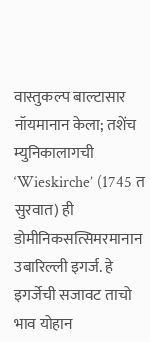वास्तुकल्प बाल्टासार नॉयमानान केला; तशेंच म्युनिकालागची ‘Wieskirche’ (1745 त सुरवात) ही डोमीनिकसत्सिमरमानान उबारिल्ली इगर्ज. हे इगर्जेची सजावट ताचो भाव योहान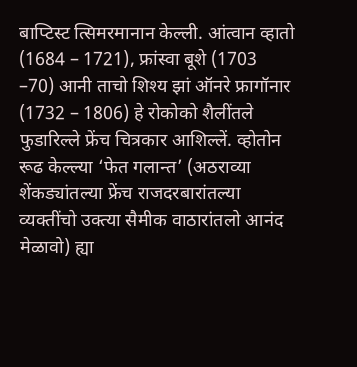बाप्टिस्ट त्सिमरमानान केल्ली. आंत्वान व्हातो (1684 – 1721), फ्रांस्वा बूशे (1703 –70) आनी ताचो शिश्य झां ऑनरे फ्रागॉनार (1732 – 1806) हे रोकोको शैलींतले फुडारिल्ले फ्रेंच चित्रकार आशिल्लें. व्होतोन रूढ केल्ल्या ‘फेत गलान्त’ (अठराव्या शेंकड्यांतल्या फ्रेंच राजदरबारांतल्या व्यक्तींचो उक्त्या सैमीक वाठारांतलो आनंद मेळावो) ह्या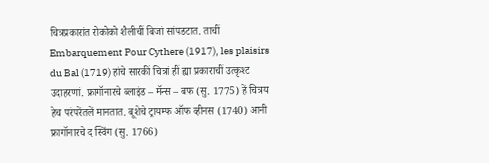चित्रप्रकारांत रोकोको शैलीचीं बिजां सांपडटात. ताचीं Embarquement Pour Cythere (1917), les plaisirs du Bal (1719) हांचे सारकीं चित्रां हीं ह्या प्रकाराचीं उत्कृश्ट उदाहरणां. फ्रागॉनारचे ब्लाइंड – मॅन्स – बफ (सु. 1775) हें चित्रय हेच परंपरेंतलें मानतात. बूशेचे ट्रायम्फ ऑफ व्हीनस (1740) आनी फ्रागॉनारचे द स्विंग (सु. 1766)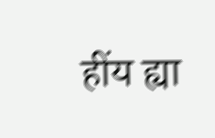हींय ह्या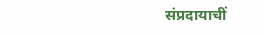संप्रदायाचीं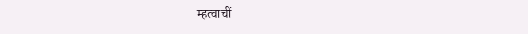म्हत्वाचीं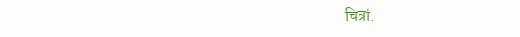चित्रां.